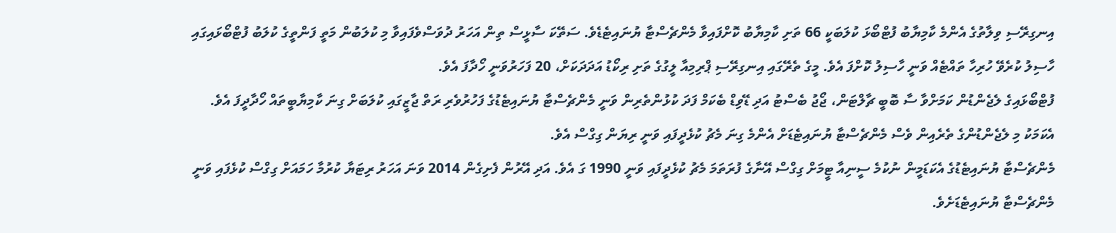އިނގިރޭސި ވިލާތުގެ އެންމެ ކާމިޔާބު ފުޓްބޯޅަ ކުލަބަކީ 66 ތަށި ކާމިޔާބު ކޮށްފައިވާ މެންޗެސްޓާ ޔުނައިޓެޑެވެ. ސަތޭކަ ސާޅީސް ތިން އަހަރު ދުވަސްވެފައިވާ މި ކުލަބުން މަތީ ފަންތީގެ ކުލަބު ފުޓްބޯޅައިގައި ހާސިލު ކުރެވޭ ހުރިހާ ތައްޓެއް ވަނީ ހާސިލު ކޮށްފަ އެވެ. މީގެ ތެރޭގައި އިނގިރޭސި ޕްރިމިއާ ލީގުގެ ތަށި ރިކޯޑު އަދަދަކަށް، 20 ފަހަރުވަނީ ހޯދާފަ އެވެ.
ފުޓްބޯޅައިގެ ލެޖެންޑުން ކަމަށްވާ ސާ ބޮބީ ޗާލްޓަން، ޖޯޖު ބެސްޓު އަދި ޑޭވިޑް ބެކަމް ފަދަ ކުޅުންތެރިން ވަނީ މެންޗެސްޓާ ޔުނައިޓެޑުގެ ފަހުރުވެރި ރަތް ޖާޒީގައި ކުލަބަށް ގިނަ ކާމިޔާބީތައް ހޯދާދީފަ އެވެ.
އެކަމަކު މި ލެޖެންޑުންގެ ތެރެއިން ވެސް މެންޗެސްޓާ ޔުނައިޓެޑަށް އެންމެ ގިނަ މެޗު ކުޅެދީފައި ވަނީ ރިޔަން ގިގްސް އެވެ.
މެންޗެސްޓާ ޔުނައިޓެޑުގެ އެކަޑަމީން ނުކުމެ ސީނިއާ ޓީމަށް ގިގްސް އޭނާގެ ފުރަތަމަ މެޗު ކުޅެދީފައި ވަނީ 1990 ގަ އެވެ. އަދި އޭރުން ފެށިގެން 2014 ވަނަ އަހަރު ރިޓަޔާ ކުރުމާ ހަމައަށް ގިގްސް ކުޅެފައި ވަނީ މެންޗެސްޓާ ޔުނައިޓެޑަށެވެ.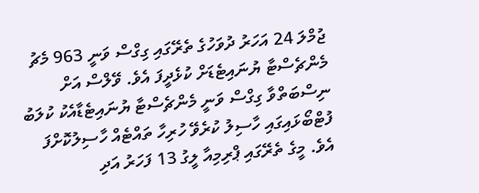ޖުމްލަ 24 އަހަރު ދުވަހުގެ ތެރޭގައި ގިގްސް ވަނީ 963 މެޗު މެންޗެސްޓާ ޔުނައިޓެޑަށް ކުޅެދީފަ އެވެ. ވޭލްސް އަށް ނިސްބަތްވާ ގިގްސް ވަނީ މެންޗެސްޓާ ޔުނައިޓެޑާއެކު ކުލަބު ފުޓްބޯޅައިގައި ހާސިލު ކުރެވޭ ހުރިހާ ތައްޓެއް ހާސިލުކޮށްފަ އެވެ. މީގެ ތެރޭގައި ޕްރިމިއާ ލީގު 13 ފަހަރު އަދި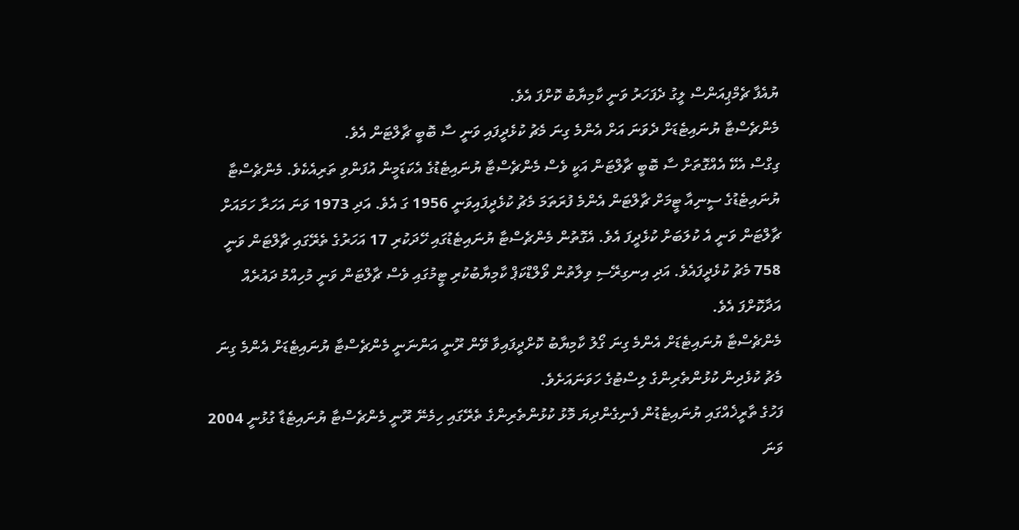ޔުއެފާ ޗެމްޕިއަންސް ލީގު ދެފަހަރު ވަނީ ކާމިޔާބު ކޮށްފަ އެވެ.
މެންޗެސްޓާ ޔުނައިޓެޑަށް ދެވަނަ އަށް އެންމެ ގިނަ މެޗު ކުޅެދީފައި ވަނީ ސާ ބޮބީ ޗާލްޓަން އެވެ.
ގިގްސް އެކޭ އެއްގޮތަށް ސާ ބޮބީ ޗާލްޓަން އަކީ ވެސް މެންޗެސްޓާ ޔުނައިޓެޑުގެ އެކަޑަމީން އުފަންވި ތަރިއެކެވެ. މެންޗެސްޓާ ޔުނައިޓެޑުގެ ސީނިއާ ޓީމަށް ޗާލްޓަން އެންމެ ފުރަތަމަ މެޗު ކުޅެދީފައިވަނީ 1956 ގަ އެވެ. އަދި 1973 ވަނަ އަހަރާ ހަމައަށް ޗާލްޓަން ވަނީ އެ ކުލަބަށް ކުޅެދީފަ އެވެ. އެގޮތުން މެންޗެސްޓާ ޔުނައިޓެޑުގައި ހޭދަކުރި 17 އަހަރުގެ ތެރޭގައި ޗާލްޓަން ވަނީ 758 މެޗު ކުޅެދީފައެވެ. އަދި އިނގިރޭސި ވިލާތުން ވޯލްޑްކަޕް ކާމިޔާބުކުރި ޓީމުގައި ވެސް ޗާލްޓަން ވަނީ މުހިއްމު ދައުރެއް އަދާކޮށްފަ އެވެ.
މެންޗެސްޓާ ޔުނައިޓެޑަށް އެންމެ ގިނަ ގޯލު ކާމިޔާބު ކޮށްދީފައިވާ ވޭން ރޫނީ އަންނަނީ މެންޗެސްޓާ ޔުނައިޓެޑަށް އެންމެ ގިނަ މެޗު ކުޅެދިން ކުޅުންތެރިންގެ ލިސްޓުގެ ހަވަނައަށެވެ.
ފަހުގެ ތާރީޚެއްގައި ޔުނައިޓެޑުން ފެނިގެންދިޔަ މޮޅު ކުޅުންތެރިންގެ ތެރޭގައި ހިމެނޭ ރޫނީ މެންޗެސްޓާ ޔުނައިޓެޑާ ގުޅުނީ 2004 ވަނަ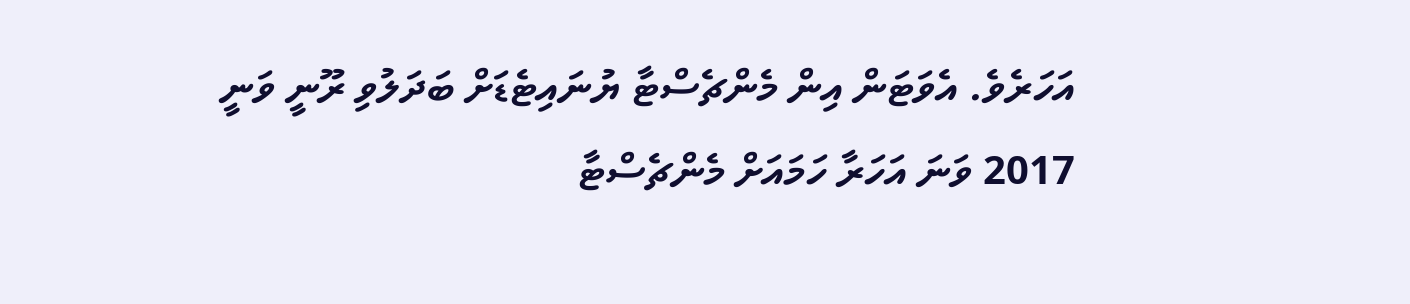އަހަރެވެ. އެވަޓަން އިން މެންޗެސްޓާ ޔުނައިޓެޑަށް ބަދަލުވި ރޫނީ ވަނީ 2017 ވަނަ އަހަރާ ހަމައަށް މެންޗެސްޓާ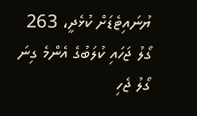ޔުނައިޓެޑަށް ކުޅެދީ، 263 ގޯލު ޖަހައި ކުލަބުގެ އެންމެ ގިނަ ގޯލު ޖެހި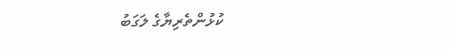ކުޅުންތެރިޔާގެ ލަގަބު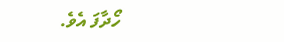ހޯދާފަ އެވެ.